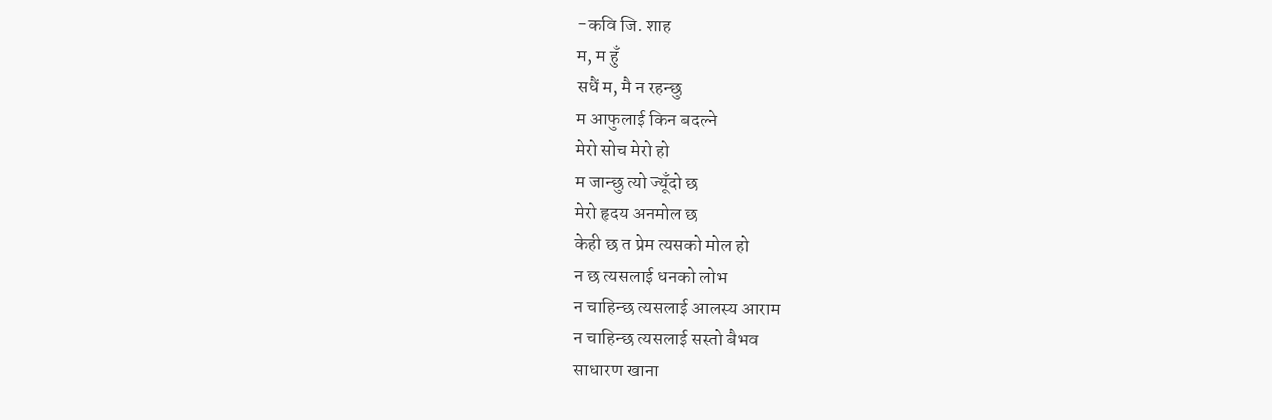-कवि जि. शाह
म, म हुँ
सधैं म, मै न रहन्छु
म आफुलाई किन बदल्ने
मेरो सोच मेरो हो
म जान्छु त्यो ज्यूँदो छ
मेरो हृदय अनमोल छ
केही छ त प्रेम त्यसको मोल हो
न छ त्यसलाई धनको लोभ
न चाहिन्छ त्यसलाई आलस्य आराम
न चाहिन्छ त्यसलाई सस्तो बैभव
साधारण खाना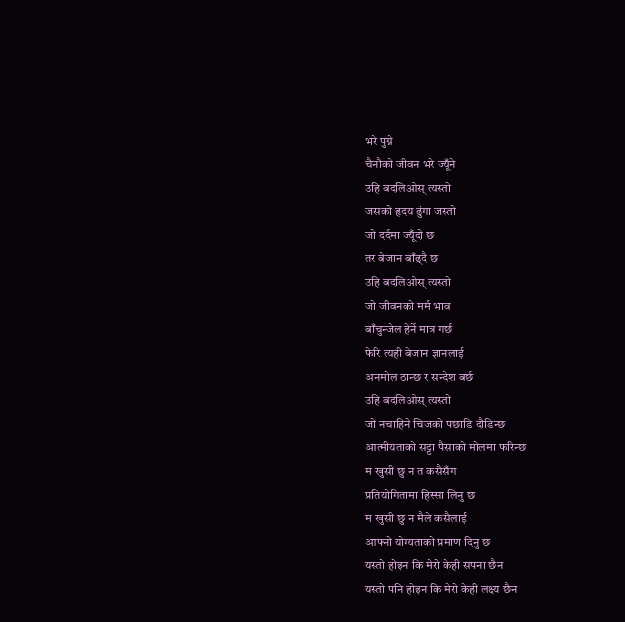भरे पुग्ने
चैनौको जीवन भरे ज्यूँने
उहि बदलिओस् त्यस्तो
जसको हृदय ढुंगा जस्तो
जो दर्दमा ज्यूँदो छ
तर बेजान बाँढ्दै छ
उहि बदलिओस् त्यस्तो
जो जीवनको मर्म भाव
बाँचुन्जेल हेर्ने मात्र गर्छ
फेरि त्यही बेजान ज्ञानलाई
अनमोल ठान्छ र सन्देश बर्छ
उहि बदलिओस् त्यस्तो
जो नचाहिने चिजको पछाडि दौडिन्छ
आत्मीयताको सट्टा पैसाको मोलमा फरिन्छ
म खुसी छु न त कसैसँग
प्रतियोगितामा हिस्सा लिनु छ
म खुसी छु न मैले कसैलाई
आफ्नो योग्यताको प्रमाण दिनु छ
यस्तो होइन कि मेरो केही सपना छैन
यस्तो पनि होइन कि मेरो केही लक्ष्य छैन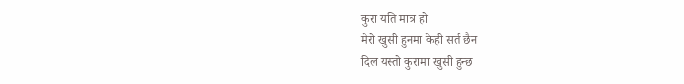कुरा यति मात्र हो
मेरो खुसी हुनमा केही सर्त छैन
दिल यस्तो कुरामा खुसी हुन्छ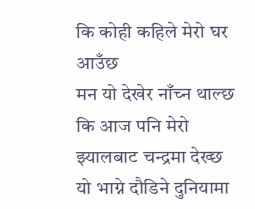कि कोही कहिले मेरो घर आउँछ
मन यो देखेर नाँच्न थाल्छ
कि आज पनि मेरो झ्यालबाट चन्द्रमा देख्छ
यो भाग्ने दौडिने दुनियामा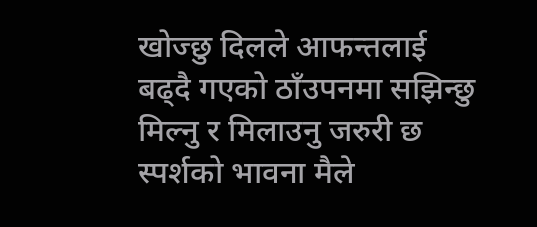खोज्छु दिलले आफन्तलाई
बढ्दै गएको ठाँउपनमा सझिन्छु
मिल्नु र मिलाउनु जरुरी छ
स्पर्शको भावना मैले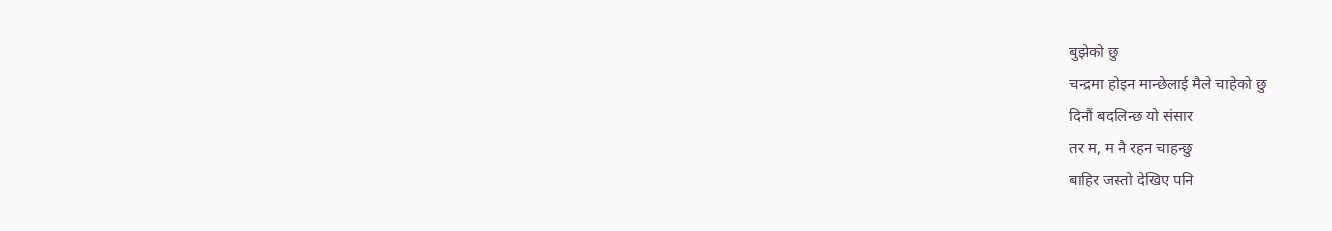बुझेको छु
चन्द्रमा होइन मान्छेलाई मैले चाहेको छु
दिनौं बदलिन्छ यो संसार
तर म, म नै रहन चाहन्छु
बाहिर जस्तो देखिए पनि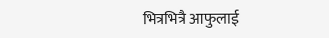भित्रभित्रै आफुलाई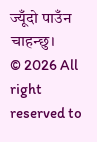ज्यूँदो पाउँन चाहन्छु।
© 2026 All right reserved to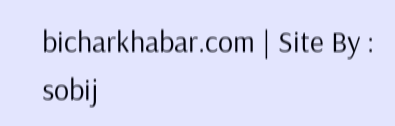bicharkhabar.com | Site By : sobij